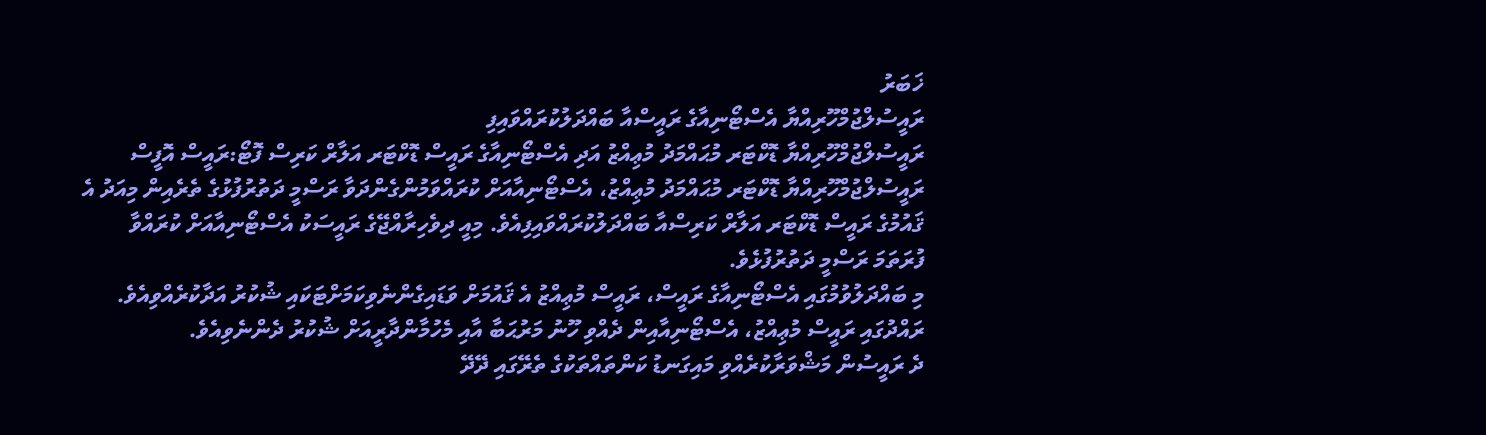ޚަބަރު
ރައީސުލްޖުމްހޫރިއްޔާ އެސްޓޯނިއާގެ ރައީސްއާ ބައްދަލުކުރައްވައިފި
ރައީސުލްޖުމްހޫރިއްޔާ ޑޮކްޓަރ މުޙައްމަދު މުޢިއްޒު އަދި އެސްޓޯނިއާގެ ރައީސް ޑޮކްޓަރ އަލާރް ކަރިސް ފޮޓޯ:ރައީސް އޮފީސް
ރައީސުލްޖުމްހޫރިއްޔާ ޑޮކްޓަރ މުޙައްމަދު މުޢިއްޒު، އެސްޓޯނިއާއަށް ކުރައްވަމުންގެންދަވާ ރަސްމީ ދަތުރުފުޅުގެ ތެރެއިން މިއަދު އެ ޤައުމުގެ ރައީސް ޑޮކްޓަރ އަލާރް ކަރިސްއާ ބައްދަލުކުރައްވައިފިއެވެ. މިއީ ދިވެހިރާއްޖޭގެ ރައީސަކު އެސްޓޯނިއާއަށް ކުރައްވާ ފުރަތަމަ ރަސްމީ ދަތުރުފުޅެވެ.
މި ބައްދަލުވުމުގައި އެސްޓޯނިއާގެ ރައީސް، ރައީސް މުޢިއްޒު އެ ޤައުމަށް ވަޑައިގެންނެވިކަމަށްޓަކައި ޝުކުރު އަދާކުރެއްވިއެވެ. ރައްދުގައި ރައީސް މުޢިއްޒު، އެސްޓޯނިއާއިން ދެއްވި ހޫނު މަރުޙަބާ އާއި މެހުމާންދާރީއަށް ޝުކުރު ދެންނެވިއެވެ.
ދެ ރައީސުން މަޝްވަރާކުރެއްވި މައިގަނޑު ކަންތައްތަކުގެ ތެރޭގައި ދޭދޭ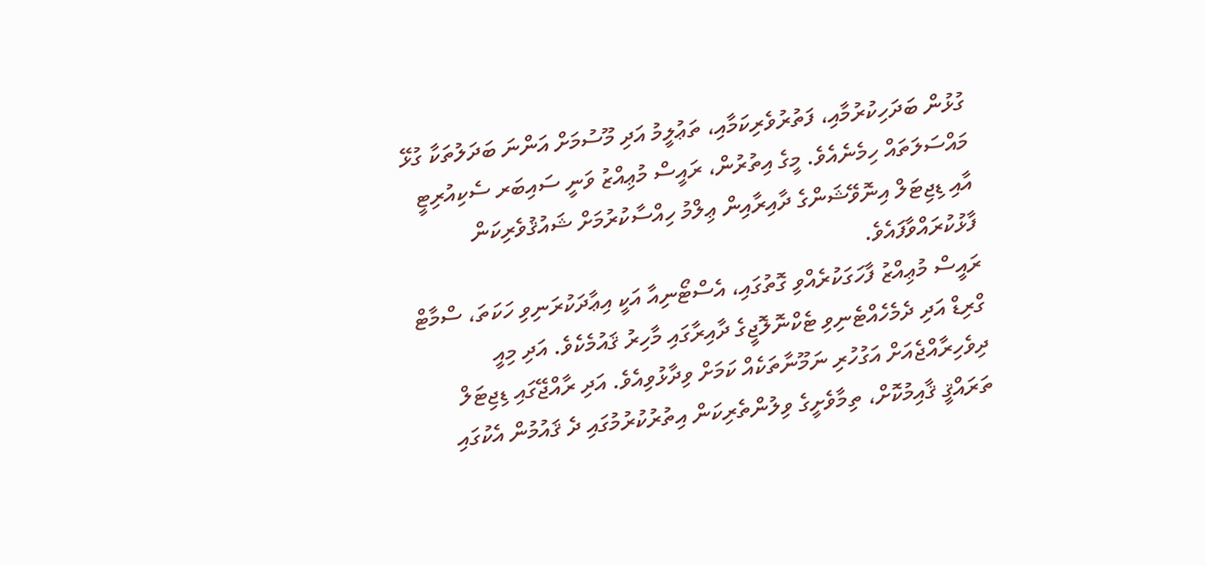ގުޅުން ބަދަހިކުރުމާއި، ފަތުރުވެރިކަމާއި، ތަޢުލީމު އަދި މޫސުމަށް އަންނަ ބަދަލުތަކާ ގުޅޭ މައްސަލަތައް ހިމެނެއެވެ. މީގެ އިތުރުން، ރައީސް މުޢިއްޒު ވަނީ ސައިބަރ ސެކިއުރިޓީ އާއި ޑިޖިޓަލް އިނޮވޭޝަންގެ ދާއިރާއިން ޢިލްމު ހިއްސާކުރުމަށް ޝައުޤުވެރިކަން ފާޅުކުރައްވާފައެވެ.
ރައީސް މުޢިއްޒު ފާހަގަކުރެއްވި ގޮތުގައި، އެސްޓޯނިއާ އަކީ އިޢާދަކުރަނިވި ހަކަތަ، ސްމާޓް ގްރިޑް އަދި ދެމެހެއްޓެނިވި ޓެކްނޮލޮޖީގެ ދާއިރާގައި މާހިރު ޤައުމެކެވެ. އަދި މިއީ ދިވެހިރާއްޖެއަށް އަގުހުރި ނަމޫނާތަކެއް ކަމަށް ވިދާޅުވިއެވެ. އަދި ރާއްޖޭގައި ޑިޖިޓަލް ތަރައްޤީ ޤާއިމުކޮށް، ތިމާވެށީގެ ވިލުންތެރިކަން އިތުރުކުރުމުގައި ދެ ޤައުމުން އެކުގައި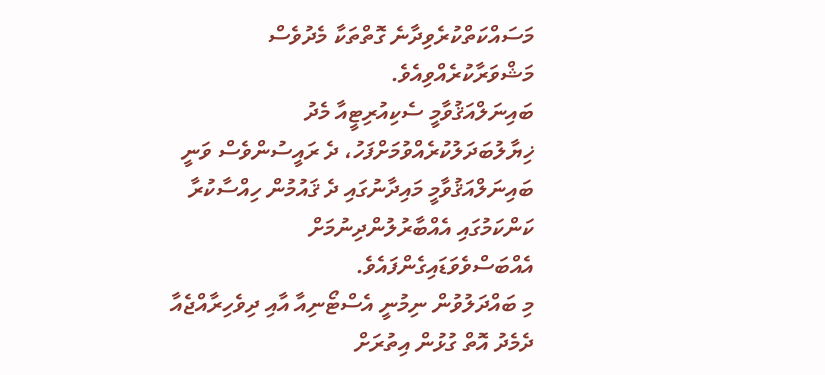މަސައްކަތްކުރެވިދާނެ ގޮތްތަކާ މެދުވެސް މަޝްވަރާކުރެއްވިއެވެ.
ބައިނަލްއަޤުވާމީ ސެކިއުރިޓީއާ މެދު ޚިޔާލުބަދަލުކުރެއްވުމަށްފަހު، ދެ ރައީސުންވެސް ވަނީ ބައިނަލްއަޤުވާމީ މައިދާނުގައި ދެ ޤައުމުން ހިއްސާކުރާ ކަންކަމުގައި އެއްބާރުލުންދިނުމަށް އެއްބަސްވެވަޑައިގެންފައެވެ.
މި ބައްދަލުވުން ނިމުނީ އެސްޓޯނިއާ އާއި ދިވެހިރާއްޖެއާ ދެމެދު އޮތް ގުޅުން އިތުރަށް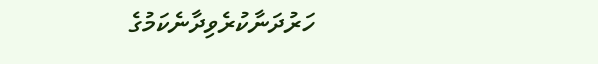ހަރުދަނާކުރެވިދާނެކަމުގެ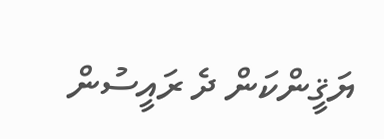ޔަޤީންކަން ދެ ރައީސުން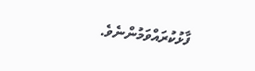ފާޅުކުރައްވަމުންނެވެ.